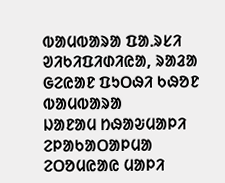ᱵᱟᱢᱵᱟᱨᱟ ᱯᱟᱹᱨᱥᱤ
ᱣᱤᱠᱤᱯᱤᱰᱤᱭᱟ, ᱨᱟᱲᱟ ᱜᱮᱭᱟᱱ ᱯᱩᱛᱷᱤ ᱠᱷᱚᱱ
ᱵᱟᱢᱵᱟᱨᱟ
ᱡᱟᱱᱟᱢ ᱴᱷᱟᱶᱢᱟᱞᱤ
ᱮᱞᱟᱠᱟᱛᱟᱞᱢᱟ ᱮᱛᱚᱢᱭᱟᱭ ᱢᱟᱞᱤ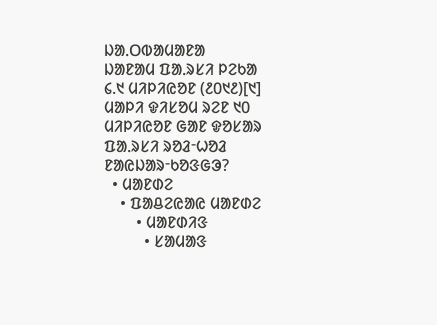ᱡᱟᱹᱛᱵᱟᱢᱟᱱᱟ
ᱡᱟᱱᱟᱢ ᱯᱟᱹᱨᱥᱤ ᱞᱮᱠᱟ
᱔.᱑ ᱢᱤᱞᱤᱭᱚᱱ (᱒᱐᱑᱒)[᱑]
ᱢᱟᱞᱤ ᱫᱤᱥᱚᱢ ᱨᱮᱱ ᱑᱐ ᱢᱤᱞᱤᱭᱚᱱ ᱜᱟᱱ ᱫᱚᱥᱟᱨ ᱯᱟᱹᱨᱥᱤ ᱨᱚᱲᱼᱦᱚᱲ
ᱱᱟᱭᱡᱟᱨᱼᱠᱚᱝᱜᱳ?
  • ᱢᱟᱱᱰᱮ
    • ᱯᱟᱪᱮᱭᱟᱭ ᱢᱟᱱᱰᱮ
        • ᱢᱟᱱᱰᱤᱝ
          • ᱥᱟᱢᱟᱝ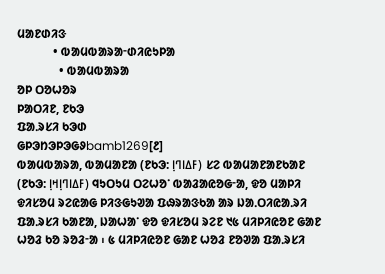ᱢᱟᱱᱰᱤᱝ
            • ᱵᱟᱢᱵᱟᱨᱟᱼᱰᱤᱭᱩᱞᱟ
              • ᱵᱟᱢᱵᱟᱨᱟ
ᱚᱞ ᱛᱚᱦᱚᱨ
ᱞᱟᱛᱤᱱ, ᱱᱠᱳ
ᱯᱟᱹᱨᱥᱤ ᱠᱳᱰ
ᱜᱞᱳᱴᱳᱞᱳᱜᱽbamb1269[᱒]
ᱵᱟᱢᱵᱟᱨᱟ, ᱵᱟᱢᱟᱱᱟ (ᱱᱠᱳ: ߓߡߊߣߊ߲) ᱥᱮ ᱵᱟᱢᱟᱱᱟᱱᱠᱟᱱ (ᱱᱠᱳ: ߓߡߊߣߊ߲ߞߊ߲) ᱧᱩᱛᱩᱢ ᱛᱮᱦᱚᱸ ᱵᱟᱲᱟᱭᱚᱜᱼᱟ, ᱫᱚ ᱢᱟᱞᱤ ᱫᱤᱥᱚᱢ ᱨᱮᱭᱟᱜ ᱞᱤᱝᱜᱩᱣᱟ ᱯᱷᱨᱟᱝᱠᱟ ᱟᱨ ᱡᱟᱹᱛᱤᱭᱟᱹᱨᱤ ᱯᱟᱹᱨᱥᱤ ᱠᱟᱱᱟ, ᱡᱟᱦᱟᱸ ᱫᱚ ᱫᱤᱥᱚᱢ ᱨᱮᱱ ᱑᱕ ᱢᱤᱞᱤᱭᱚᱱ ᱜᱟᱱ ᱦᱚᱲ ᱠᱚ ᱨᱚᱲᱼᱟ ᱾ ᱕ ᱢᱤᱞᱤᱭᱚᱱ ᱜᱟᱱ ᱦᱚᱲ ᱱᱚᱣᱟ ᱯᱟᱹᱨᱥᱤ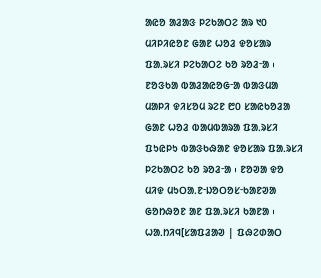ᱟᱭᱚ ᱟᱲᱟᱝ ᱞᱮᱠᱟᱛᱮ ᱟᱨ ᱑᱐ ᱢᱤᱞᱤᱭᱚᱱ ᱜᱟᱱ ᱦᱚᱲ ᱫᱚᱥᱟᱨ ᱯᱟᱹᱨᱥᱤ ᱞᱮᱠᱟᱛᱮ ᱠᱚ ᱨᱚᱲᱼᱟ ᱾ ᱱᱚᱝᱠᱟ ᱵᱟᱲᱟᱭᱚᱜᱼᱟ ᱵᱟᱝᱢᱟ ᱢᱟᱞᱤ ᱫᱤᱥᱚᱢ ᱨᱮᱱ ᱘᱐ ᱥᱟᱭᱠᱚᱲᱟ ᱜᱟᱱ ᱦᱚᱲ ᱵᱟᱢᱵᱟᱨᱟ ᱯᱟᱹᱨᱥᱤ ᱯᱩᱭᱞᱩ ᱵᱟᱝᱠᱷᱟᱱ ᱫᱚᱥᱟᱨ ᱯᱟᱹᱨᱥᱤ ᱞᱮᱠᱟᱛᱮ ᱠᱚ ᱨᱚᱲᱼᱟ ᱾ ᱱᱚᱣᱟ ᱫᱚ ᱢᱤᱫ ᱢᱩᱛᱟᱹᱱᱼᱡᱚᱛᱚᱥᱼᱠᱟᱱᱣᱟ ᱜᱚᱴᱷᱚᱱ ᱟᱱ ᱯᱟᱹᱨᱥᱤ ᱠᱟᱱᱟ ᱾
ᱦᱟᱹᱴᱤᱧ[ᱥᱟᱯᱲᱟᱣ | ᱯᱷᱮᱰᱟᱛ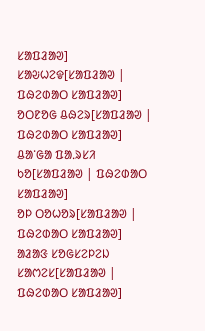ᱥᱟᱯᱲᱟᱣ]
ᱥᱟᱶᱦᱮᱫ[ᱥᱟᱯᱲᱟᱣ | ᱯᱷᱮᱰᱟᱛ ᱥᱟᱯᱲᱟᱣ]
ᱚᱛᱱᱚᱜ ᱪᱷᱮᱨ[ᱥᱟᱯᱲᱟᱣ | ᱯᱷᱮᱰᱟᱛ ᱥᱟᱯᱲᱟᱣ]
ᱪᱟᱸᱜᱟ ᱯᱟᱹᱨᱥᱤ ᱠᱚ[ᱥᱟᱯᱲᱟᱣ | ᱯᱷᱮᱰᱟᱛ ᱥᱟᱯᱲᱟᱣ]
ᱚᱞ ᱛᱚᱦᱚᱨ[ᱥᱟᱯᱲᱟᱣ | ᱯᱷᱮᱰᱟᱛ ᱥᱟᱯᱲᱟᱣ]
ᱟᱲᱟᱝ ᱥᱚᱜᱥᱮᱞᱮᱡ ᱥᱟᱬᱮᱥ[ᱥᱟᱯᱲᱟᱣ | ᱯᱷᱮᱰᱟᱛ ᱥᱟᱯᱲᱟᱣ]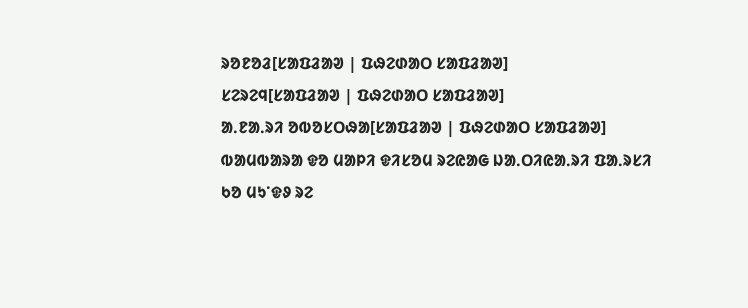ᱨᱚᱱᱚᱲ[ᱥᱟᱯᱲᱟᱣ | ᱯᱷᱮᱰᱟᱛ ᱥᱟᱯᱲᱟᱣ]
ᱥᱮᱨᱮᱧ[ᱥᱟᱯᱲᱟᱣ | ᱯᱷᱮᱰᱟᱛ ᱥᱟᱯᱲᱟᱣ]
ᱟᱹᱱᱟᱹᱨᱤ ᱚᱵᱚᱥᱛᱷᱟ[ᱥᱟᱯᱲᱟᱣ | ᱯᱷᱮᱰᱟᱛ ᱥᱟᱯᱲᱟᱣ]
ᱵᱟᱢᱵᱟᱨᱟ ᱫᱚ ᱢᱟᱞᱤ ᱫᱤᱥᱚᱢ ᱨᱮᱭᱟᱜ ᱡᱟᱹᱛᱤᱭᱟᱹᱨᱤ ᱯᱟᱹᱨᱥᱤ ᱠᱚ ᱢᱩᱸᱫᱽ ᱨᱮ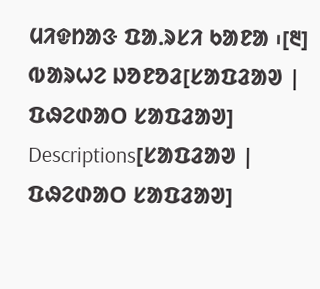ᱢᱤᱫᱴᱟᱝ ᱯᱟᱹᱨᱥᱤ ᱠᱟᱱᱟ ᱾[᱓]
ᱵᱟᱨᱦᱮ ᱡᱚᱱᱚᱲ[ᱥᱟᱯᱲᱟᱣ | ᱯᱷᱮᱰᱟᱛ ᱥᱟᱯᱲᱟᱣ]
Descriptions[ᱥᱟᱯᱲᱟᱣ | ᱯᱷᱮᱰᱟᱛ ᱥᱟᱯᱲᱟᱣ]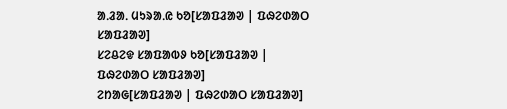ᱟᱹᱲᱟᱹ ᱢᱩᱨᱟᱹᱭ ᱠᱚ[ᱥᱟᱯᱲᱟᱣ | ᱯᱷᱮᱰᱟᱛ ᱥᱟᱯᱲᱟᱣ]
ᱥᱮᱪᱮᱫ ᱥᱟᱯᱟᱵᱽ ᱠᱚ[ᱥᱟᱯᱲᱟᱣ | ᱯᱷᱮᱰᱟᱛ ᱥᱟᱯᱲᱟᱣ]
ᱮᱴᱟᱜ[ᱥᱟᱯᱲᱟᱣ | ᱯᱷᱮᱰᱟᱛ ᱥᱟᱯᱲᱟᱣ]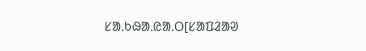ᱥᱟᱹᱠᱷᱟᱹᱭᱟᱹᱛ[ᱥᱟᱯᱲᱟᱣ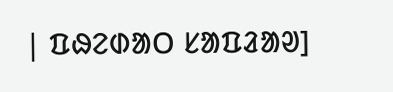| ᱯᱷᱮᱰᱟᱛ ᱥᱟᱯᱲᱟᱣ]